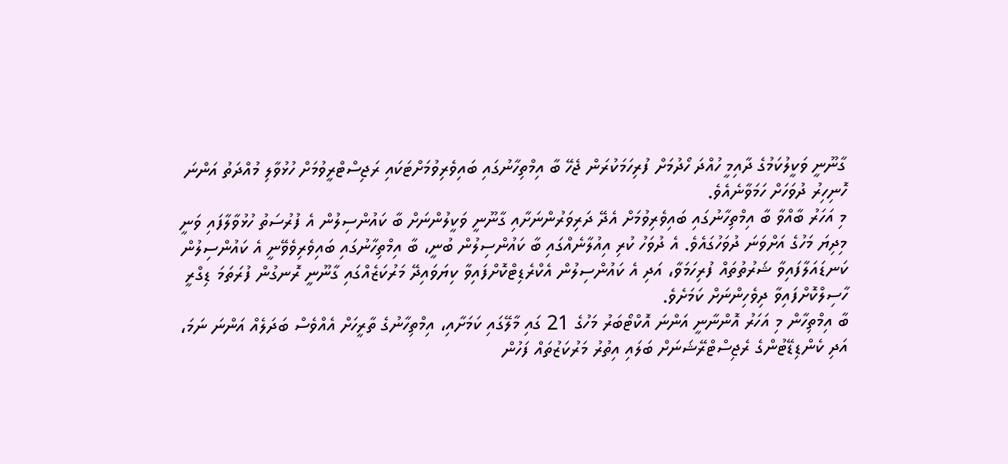ގާނޫނީ ވަކީލުކަމުގެ ދާއިމީ ހުއްދަ ހޯދުމަށް ފުރިހަމަކުރަން ޖެހޭ ބާ އިމްތިހާނުގައި ބައިވެރިވުމަށްޓަކައި ރަޖިސްޓްރީވުމަށް ހުޅުވާލި މުއްދަތު އަންނަ ހޮނިހިރު ދުވަހަށް ހަމަވާނެއެވެ.
މި އަހަރު ބާއްވާ ބާ އިމްތިހާނުގައި ބައިވެރިވުމަށް އެދޭ ދަރިވަރުންނަށާއި ގާނޫނީ ވަކީލުންނަށް ބާ ކައުންސިލުން އެ ފުރުސަތު ހުޅުވާލާފައި ވަނީ މިދިޔަ މަހުގެ އަށްވަނަ ދުވަހުގައެވެ. އެ ދުވަހު ކުރި އިއުލާނެއްގައި ބާ ކައުންސިލުން ބުނީ، ބާ އިމްތިހާނުގައި ބައިވެރިވެވޭނީ އެ ކައުންސިލުން ކަނޑައަލާފައިވާ ޝަރުތުތައް ފުރިހަމަވާ، އަދި އެ ކައުންސިލުން އެކްރެޑިޓްކޮށްފައިވާ ކިޔަވައިދޭ މަރުކަޒެއްގައި ގާނޫނީ ރޮނގުން ފުރަތަމަ ޑިގްރީ ހާސިލްކޮށްފައިވާ ދިވެހިންނަށް ކަމަށެވެ.
ބާ އިމްތިހާން މި އަހަރު އޮންނާނީ އަންނަ އޮކްޓޯބަރު މަހުގެ 21 ގައި މާލޭގައި ކަމަށާއި، އިމްތިހާނުގެ ތާރީހަށް އެއްވެސް ބަދަލެއް އަންނަ ނަމަ، އަދި ކެންޑިޑޭޓުންގެ ރެޖިސްޓްރޭޝަނަށް ބަލައި އިތުރު މަރުކަޒުތައް ފަހުން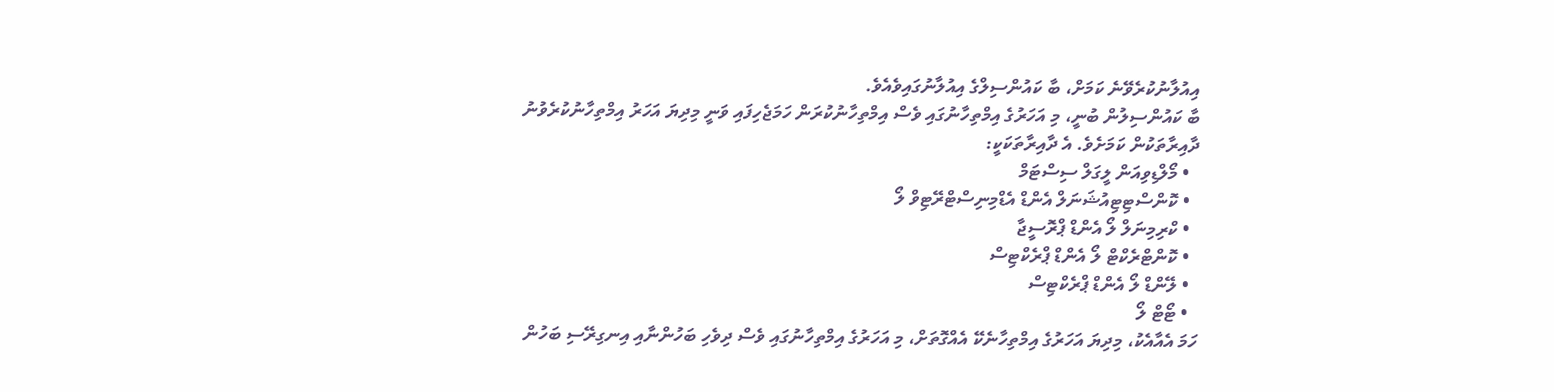އިއުލާނުކުރެވޭނެ ކަމަށް، ބާ ކައުންސިލްގެ އިއުލާނުގައިވެއެވެ.
ބާ ކައުންސިލުން ބުނީ، މި އަހަރުގެ އިމްތިހާނުގައި ވެސް އިމްތިހާނުކުރަން ހަމަޖެހިފައި ވަނީ މިދިޔަ އަހަރު އިމްތިހާނުކުރެވުނު ދާއިރާތަކުން ކަމަށެވެ. އެ ދާއިރާތަކަކީ:
  • މޯލްޑިވިއަން ލީގަލް ސިސްޓަމް
  • ކޮންސްޓިޓިއުޝަނަލް އެންޑް އެޑްމިނިސްޓްރޭޓިވް ލޯ
  • ކްރިމިނަލް ލޯ އެންޑް ޕްރޮސީޖާ
  • ކޮންޓްރެކްޓް ލޯ އެންޑް ޕްރެކްޓިސް
  • ލޭންޑް ލޯ އެންޑް ޕްރެކްޓިސް
  • ޓޯޓް ލޯ
ހަމަ އެއާއެކު، މިދިޔަ އަހަރުގެ އިމްތިހާނެކޭ އެއްގޮތަށް، މި އަހަރުގެ އިމްތިހާނުގައި ވެސް ދިވެހި ބަހުންނާއި އިނގިރޭސި ބަހުން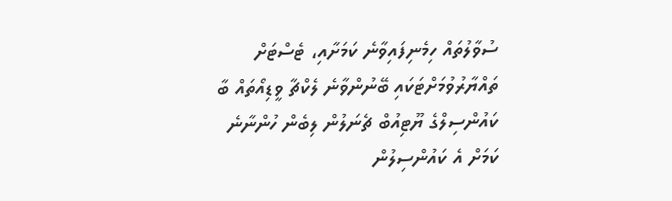ސުވާލުތައް ހިމެނިފައިވާނެ ކަމަށާއި، ޓެސްޓަށް ތައްޔާރުވުމަށްޓަކައި ބޭނުންވާނެ ލެކްޗާ ވީޑިއޯތައް ބާ ކައުންސިލްގެ ޔޫޓިއުބް ޗެނަލުން ލިބެން ހުންނާނެ ކަމަށް އެ ކައުންސިލުން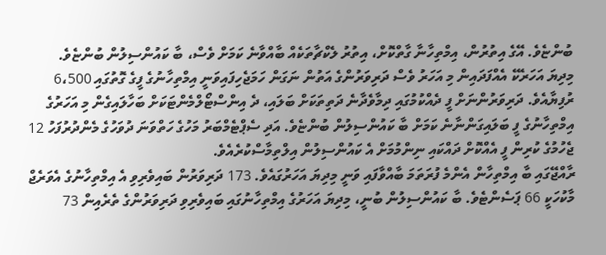ބުންޏެވެ. އޭގެ އިތުރުން، އިމްތިހާނާ ގާތްކޮށް، އިތުރު ލެކްޗާތަކެއް ބާއްވާނެ ކަމަށް ވެސް، ބާ ކައުންސިލުން ބުންޏެވެ.
މިދިޔަ އަހަރެކޭ އެއްފަދައިން މި އަހަރު ވެސް ދަރިވަރުންގެ އަތުން ނަގަން ހަމަޖެހިފައިވަނީ އިމްތިހާނުގެ ފީގެ ގޮތުގައި 6،500 ރުފިޔާއެވެ. ދަރިވަރުންނަށް ފީ ދެއްކުމުގައި ދިމާވެދާނެ ދަތިތަކަށް ބަލައި، ދެ އިންސްޓޯލްމެންޓަކަށް ބަހާލައިގެން މި އަހަރުގެ އިމްތިހާނުގެ ފީ ބަލައިގަންނާނެ ކަމަށް ބާ ކައުންސިލުން ބުންޏެވެ. އަދި ސެޕްޓެމްބަރު މަހުގެ ހަތްވަނަ ދުވަހުގެ މެންދުރުފަހު 12 ޖެހުމުގެ ކުރިން ފީ އެއްކޮށް ދައްކައި ނިންމުމަށް އެ ކައުންސިލުން އިލްތިމާސްކުރެއެވެ.
ރާއްޖޭގައި ބާ އިމްތިހާން އެންމެ ފުރަތަމަ ބާއްވާފައި ވަނީ މިދިޔަ އަހަރުގައެވެ. 173 ދަރިވަރުން ބައިވެރިވި އެ އިމްތިހާނުގެ އެވަރެޖް މާކުހަކީ 66 ޕަސެންޓެވެ. ބާ ކައުންސިލުން ބުނީ، މިދިޔަ އަހަރުގެ އިމްތިހާނުގައި ބައިވެރިވި ދަރިވަރުންގެ ތެރެއިން 73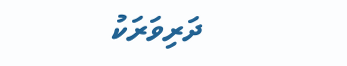ދަރިވަރަކު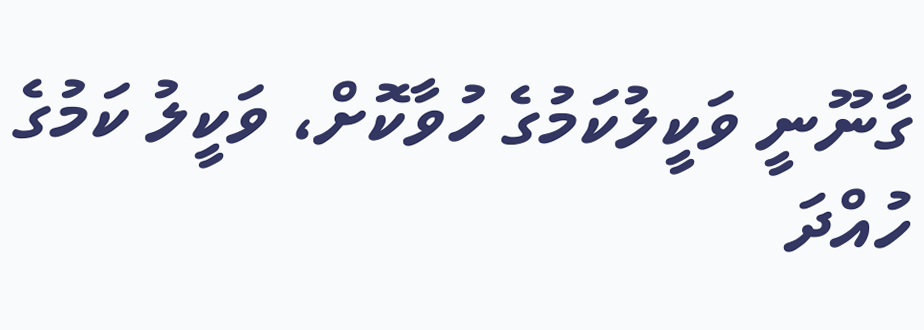ގާނޫނީ ވަކީލުކަމުގެ ހުވާކޮށް، ވަކީލު ކަމުގެ ހުއްދަ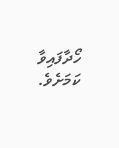ހޯދާފައިވާ ކަމަށެވެ.